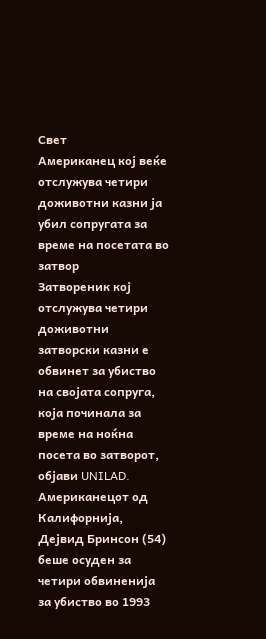Свет
Американец кој веќе отслужува четири доживотни казни ја убил сопругата за време на посетата во затвор
Затвореник кој отслужува четири доживотни затворски казни е обвинет за убиство на својата сопруга, која починала за време на ноќна посета во затворот, објави UNILAD.
Американецот од Калифорнија, Дејвид Бринсон (54) беше осуден за четири обвиненија за убиство во 1993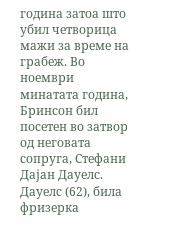година затоа што убил четворица мажи за време на грабеж. Во ноември минатата година, Бринсон бил посетен во затвор од неговата сопруга, Стефани Дајан Дауелс. Дауелс (62), била фризерка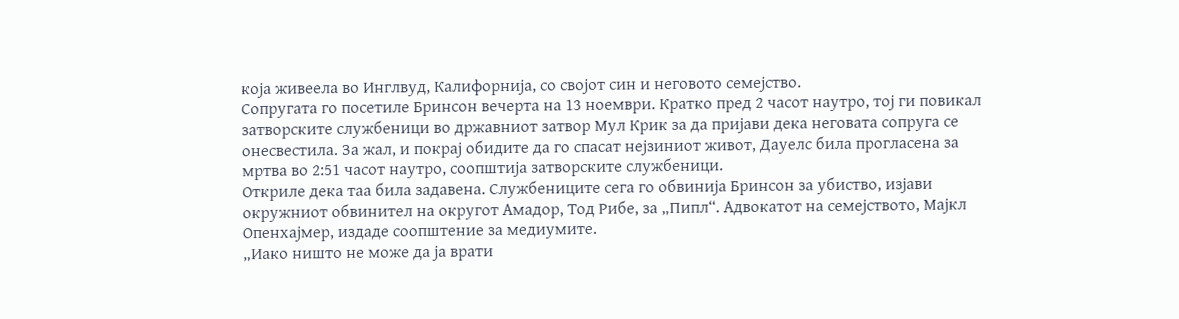која живеела во Инглвуд, Калифорнија, со својот син и неговото семејство.
Сопругата го посетиле Бринсон вечерта на 13 ноември. Кратко пред 2 часот наутро, тој ги повикал затворските службеници во државниот затвор Мул Крик за да пријави дека неговата сопруга се онесвестила. За жал, и покрај обидите да го спасат нејзиниот живот, Дауелс била прогласена за мртва во 2:51 часот наутро, соопштија затворските службеници.
Откриле дека таа била задавена. Службениците сега го обвинија Бринсон за убиство, изјави окружниот обвинител на округот Амадор, Тод Рибе, за „Пипл“. Адвокатот на семејството, Мајкл Опенхајмер, издаде соопштение за медиумите.
„Иако ништо не може да ја врати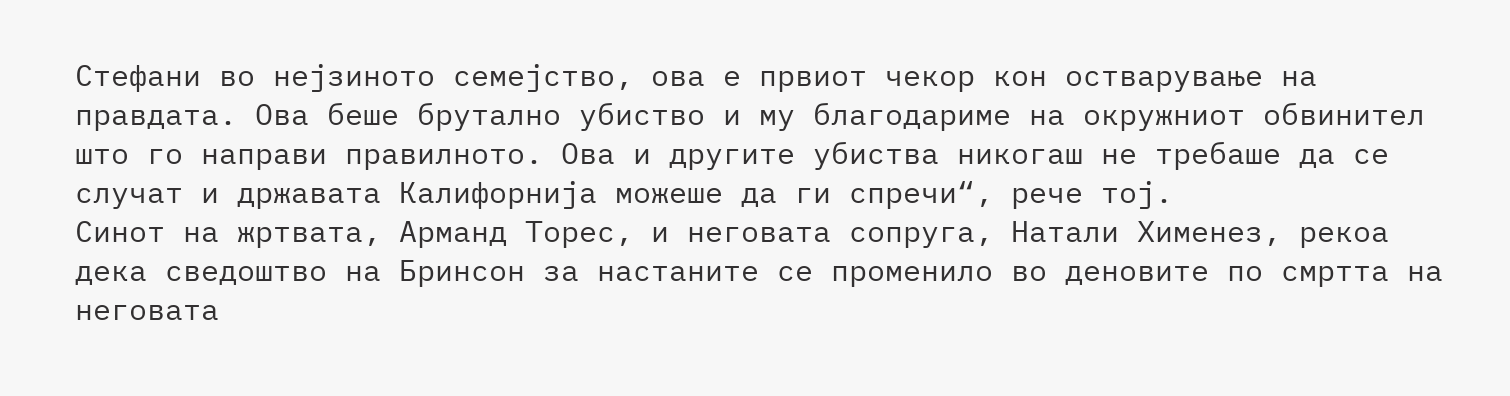Стефани во нејзиното семејство, ова е првиот чекор кон остварување на правдата. Ова беше брутално убиство и му благодариме на окружниот обвинител што го направи правилното. Ова и другите убиства никогаш не требаше да се случат и државата Калифорнија можеше да ги спречи“, рече тој.
Синот на жртвата, Арманд Торес, и неговата сопруга, Натали Хименез, рекоа дека сведоштво на Бринсон за настаните се променило во деновите по смртта на неговата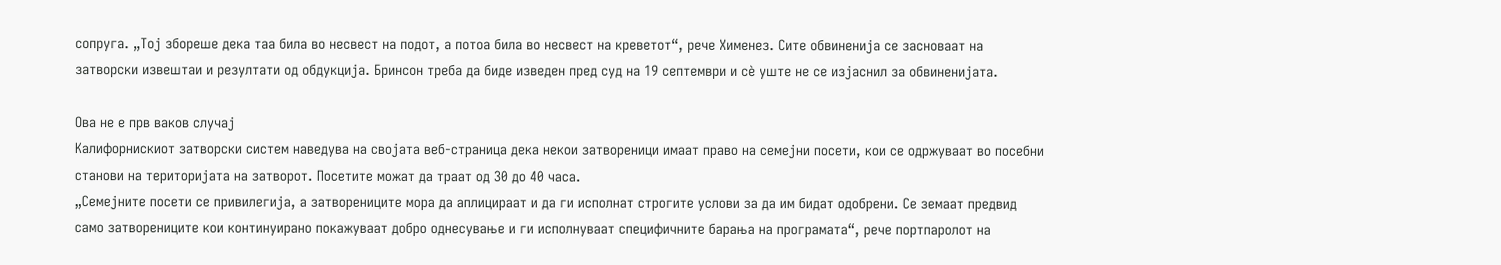сопруга. „Тој збореше дека таа била во несвест на подот, а потоа била во несвест на креветот“, рече Хименез. Сите обвиненија се засноваат на затворски извештаи и резултати од обдукција. Бринсон треба да биде изведен пред суд на 19 септември и сè уште не се изјаснил за обвиненијата.

Ова не е прв ваков случај
Калифорнискиот затворски систем наведува на својата веб-страница дека некои затвореници имаат право на семејни посети, кои се одржуваат во посебни станови на територијата на затворот. Посетите можат да траат од 30 до 40 часа.
„Семејните посети се привилегија, а затворениците мора да аплицираат и да ги исполнат строгите услови за да им бидат одобрени. Се земаат предвид само затворениците кои континуирано покажуваат добро однесување и ги исполнуваат специфичните барања на програмата“, рече портпаролот на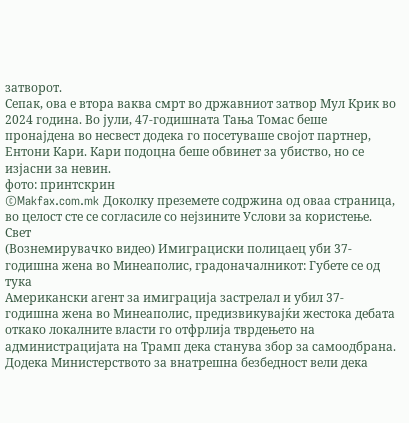затворот.
Сепак, ова е втора ваква смрт во државниот затвор Мул Крик во 2024 година. Во јули, 47-годишната Тања Томас беше пронајдена во несвест додека го посетуваше својот партнер, Ентони Кари. Кари подоцна беше обвинет за убиство, но се изјасни за невин.
фото: принтскрин
©Makfax.com.mk Доколку преземете содржина од оваа страница, во целост сте се согласиле со нејзините Услови за користење.
Свет
(Вознемирувачко видео) Имиграциски полицаец уби 37-годишна жена во Минеаполис, градоначалникот: Губете се од тука
Американски агент за имиграција застрелал и убил 37-годишна жена во Минеаполис, предизвикувајќи жестока дебата откако локалните власти го отфрлија тврдењето на администрацијата на Трамп дека станува збор за самоодбрана. Додека Министерството за внатрешна безбедност вели дека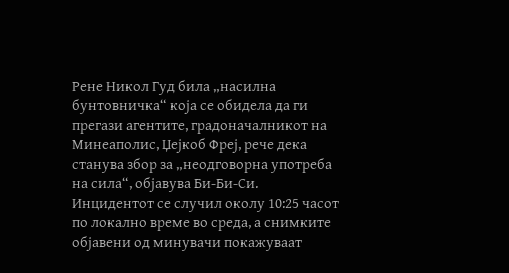Рене Никол Гуд била „насилна бунтовничка“ која се обидела да ги прегази агентите, градоначалникот на Минеаполис, Џејкоб Фреј, рече дека станува збор за „неодговорна употреба на сила“, објавува Би-Би-Си.
Инцидентот се случил околу 10:25 часот по локално време во среда, а снимките објавени од минувачи покажуваат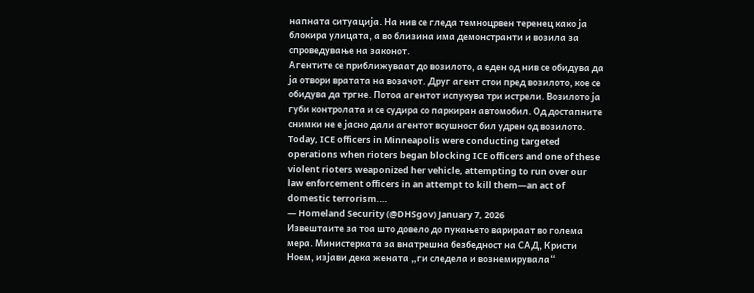напната ситуација. На нив се гледа темноцрвен теренец како ја блокира улицата, а во близина има демонстранти и возила за спроведување на законот.
Агентите се приближуваат до возилото, а еден од нив се обидува да ја отвори вратата на возачот. Друг агент стои пред возилото, кое се обидува да тргне. Потоа агентот испукува три истрели. Возилото ја губи контролата и се судира со паркиран автомобил. Од достапните снимки не е јасно дали агентот всушност бил удрен од возилото.
Today, ICE officers in Minneapolis were conducting targeted operations when rioters began blocking ICE officers and one of these violent rioters weaponized her vehicle, attempting to run over our law enforcement officers in an attempt to kill them—an act of domestic terrorism.…
— Homeland Security (@DHSgov) January 7, 2026
Извештаите за тоа што довело до пукањето варираат во голема мера. Министерката за внатрешна безбедност на САД, Кристи Ноем, изјави дека жената „ги следела и вознемирувала“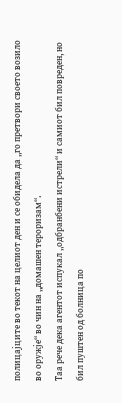полицајците во текот на целиот ден и се обидела да „го претвори своето возило во оружје“ во чин на „домашен тероризам“.
Таа рече дека агентот испукал „одбранбени истрели“ и самиот бил повреден, но бил пуштен од болница по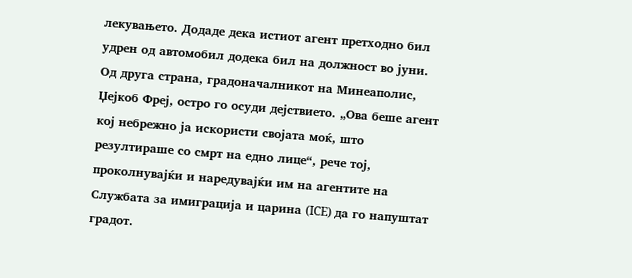лекувањето. Додаде дека истиот агент претходно бил удрен од автомобил додека бил на должност во јуни.
Од друга страна, градоначалникот на Минеаполис, Џејкоб Фреј, остро го осуди дејствието. „Ова беше агент кој небрежно ја искористи својата моќ, што резултираше со смрт на едно лице“, рече тој, проколнувајќи и наредувајќи им на агентите на Службата за имиграција и царина (ICE) да го напуштат градот.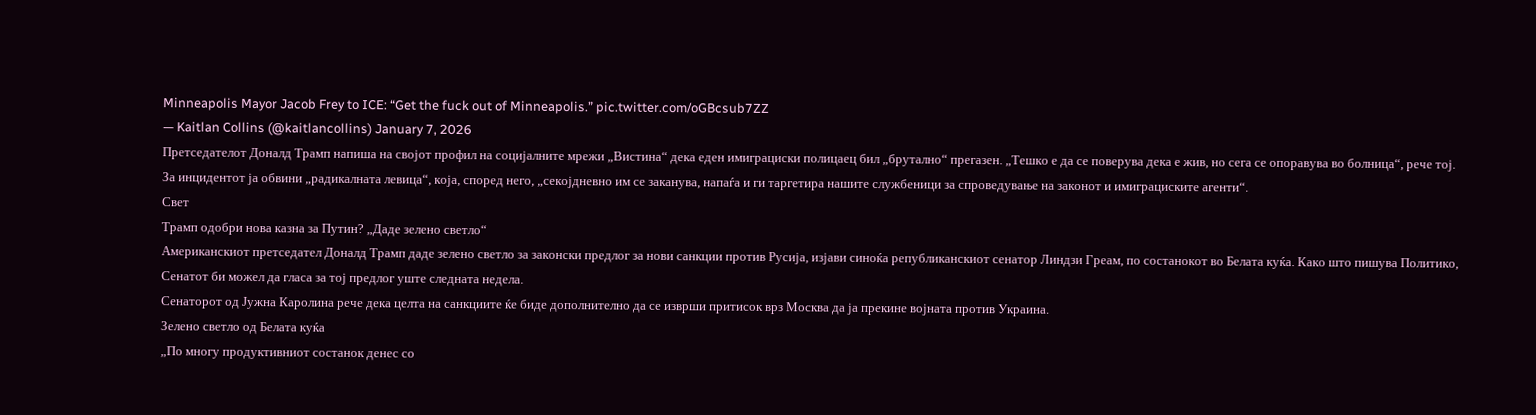Minneapolis Mayor Jacob Frey to ICE: “Get the fuck out of Minneapolis.” pic.twitter.com/oGBcsub7ZZ
— Kaitlan Collins (@kaitlancollins) January 7, 2026
Претседателот Доналд Трамп напиша на својот профил на социјалните мрежи „Вистина“ дека еден имиграциски полицаец бил „брутално“ прегазен. „Тешко е да се поверува дека е жив, но сега се опоравува во болница“, рече тој.
За инцидентот ја обвини „радикалната левица“, која, според него, „секојдневно им се заканува, напаѓа и ги таргетира нашите службеници за спроведување на законот и имиграциските агенти“.
Свет
Трамп одобри нова казна за Путин? „Даде зелено светло“
Американскиот претседател Доналд Трамп даде зелено светло за законски предлог за нови санкции против Русија, изјави синоќа републиканскиот сенатор Линдзи Греам, по состанокот во Белата куќа. Како што пишува Политико, Сенатот би можел да гласа за тој предлог уште следната недела.
Сенаторот од Јужна Каролина рече дека целта на санкциите ќе биде дополнително да се изврши притисок врз Москва да ја прекине војната против Украина.
Зелено светло од Белата куќа
„По многу продуктивниот состанок денес со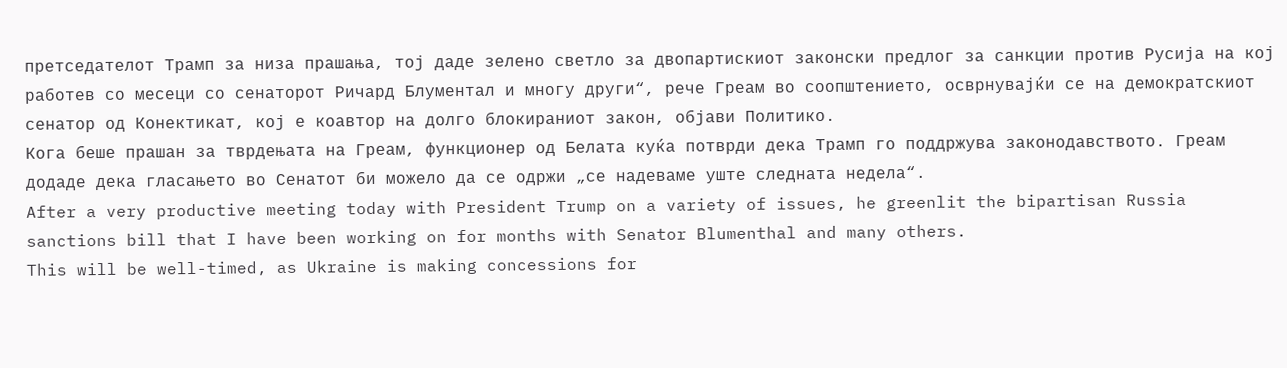претседателот Трамп за низа прашања, тој даде зелено светло за двопартискиот законски предлог за санкции против Русија на кој работев со месеци со сенаторот Ричард Блументал и многу други“, рече Греам во соопштението, осврнувајќи се на демократскиот сенатор од Конектикат, кој е коавтор на долго блокираниот закон, објави Политико.
Кога беше прашан за тврдењата на Греам, функционер од Белата куќа потврди дека Трамп го поддржува законодавството. Греам додаде дека гласањето во Сенатот би можело да се одржи „се надеваме уште следната недела“.
After a very productive meeting today with President Trump on a variety of issues, he greenlit the bipartisan Russia sanctions bill that I have been working on for months with Senator Blumenthal and many others.
This will be well-timed, as Ukraine is making concessions for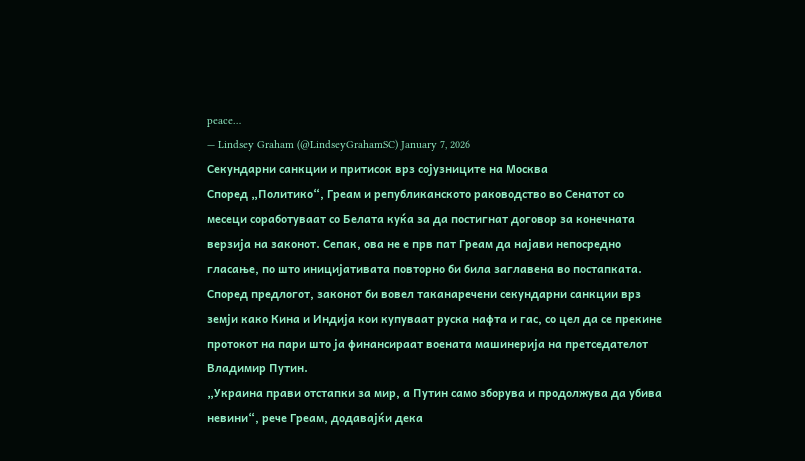peace…
— Lindsey Graham (@LindseyGrahamSC) January 7, 2026
Секундарни санкции и притисок врз сојузниците на Москва
Според „Политико“, Греам и републиканското раководство во Сенатот со месеци соработуваат со Белата куќа за да постигнат договор за конечната верзија на законот. Сепак, ова не е прв пат Греам да најави непосредно гласање, по што иницијативата повторно би била заглавена во постапката.
Според предлогот, законот би вовел таканаречени секундарни санкции врз земји како Кина и Индија кои купуваат руска нафта и гас, со цел да се прекине протокот на пари што ја финансираат воената машинерија на претседателот Владимир Путин.
„Украина прави отстапки за мир, а Путин само зборува и продолжува да убива невини“, рече Греам, додавајќи дека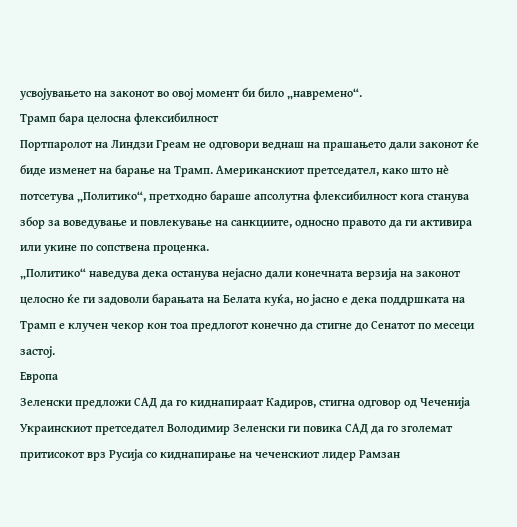усвојувањето на законот во овој момент би било „навремено“.
Трамп бара целосна флексибилност
Портпаролот на Линдзи Греам не одговори веднаш на прашањето дали законот ќе биде изменет на барање на Трамп. Американскиот претседател, како што нè потсетува „Политико“, претходно бараше апсолутна флексибилност кога станува збор за воведување и повлекување на санкциите, односно правото да ги активира или укине по сопствена проценка.
„Политико“ наведува дека останува нејасно дали конечната верзија на законот целосно ќе ги задоволи барањата на Белата куќа, но јасно е дека поддршката на Трамп е клучен чекор кон тоа предлогот конечно да стигне до Сенатот по месеци застој.
Европа
Зеленски предложи САД да го киднапираат Кадиров, стигна одговор од Чеченија
Украинскиот претседател Володимир Зеленски ги повика САД да го зголемат притисокот врз Русија со киднапирање на чеченскиот лидер Рамзан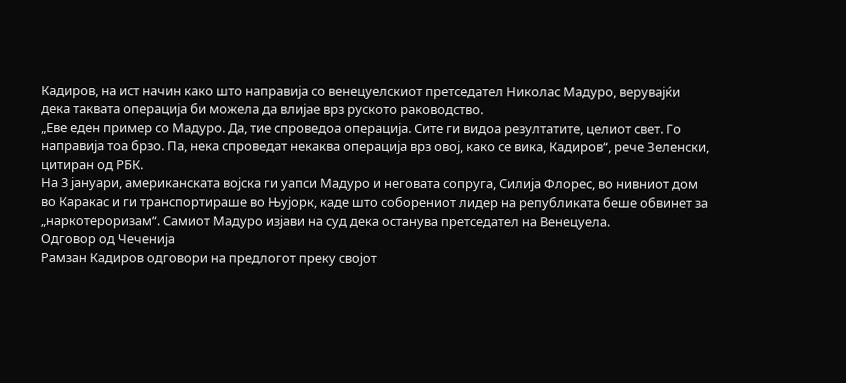Кадиров, на ист начин како што направија со венецуелскиот претседател Николас Мадуро, верувајќи дека таквата операција би можела да влијае врз руското раководство.
„Еве еден пример со Мадуро. Да, тие спроведоа операција. Сите ги видоа резултатите, целиот свет. Го направија тоа брзо. Па, нека спроведат некаква операција врз овој, како се вика, Кадиров“, рече Зеленски, цитиран од РБК.
На 3 јануари, американската војска ги уапси Мадуро и неговата сопруга, Силија Флорес, во нивниот дом во Каракас и ги транспортираше во Њујорк, каде што соборениот лидер на републиката беше обвинет за „наркотероризам“. Самиот Мадуро изјави на суд дека останува претседател на Венецуела.
Одговор од Чеченија
Рамзан Кадиров одговори на предлогот преку својот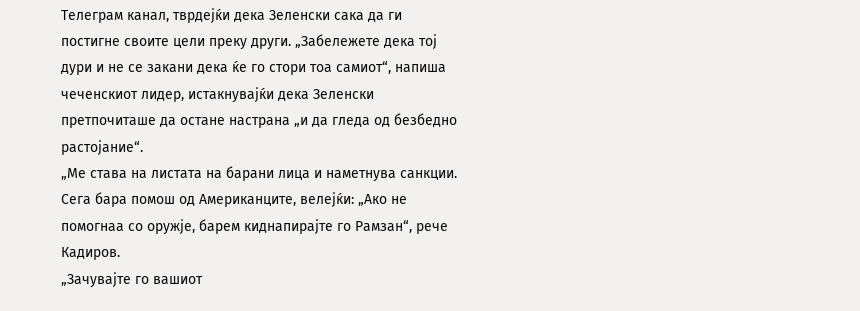Телеграм канал, тврдејќи дека Зеленски сака да ги постигне своите цели преку други. „Забележете дека тој дури и не се закани дека ќе го стори тоа самиот“, напиша чеченскиот лидер, истакнувајќи дека Зеленски претпочиташе да остане настрана „и да гледа од безбедно растојание“.
„Ме става на листата на барани лица и наметнува санкции. Сега бара помош од Американците, велејќи: „Ако не помогнаа со оружје, барем киднапирајте го Рамзан“, рече Кадиров.
„Зачувајте го вашиот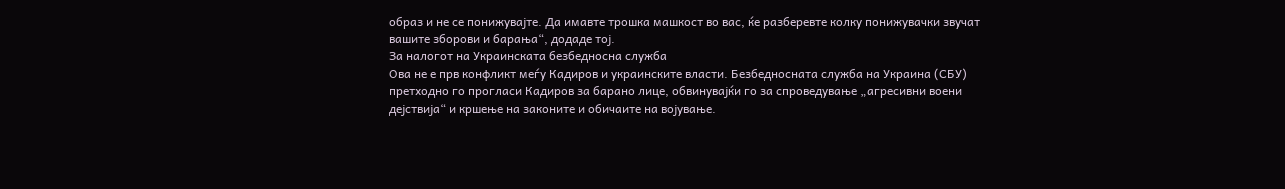образ и не се понижувајте. Да имавте трошка машкост во вас, ќе разберевте колку понижувачки звучат вашите зборови и барања“, додаде тој.
За налогот на Украинската безбедносна служба
Ова не е прв конфликт меѓу Кадиров и украинските власти. Безбедносната служба на Украина (СБУ) претходно го прогласи Кадиров за барано лице, обвинувајќи го за спроведување „агресивни воени дејствија“ и кршење на законите и обичаите на војување.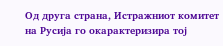Од друга страна, Истражниот комитет на Русија го окарактеризира тој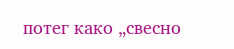потег како „свесно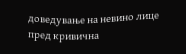доведување на невино лице пред кривична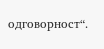одговорност“.